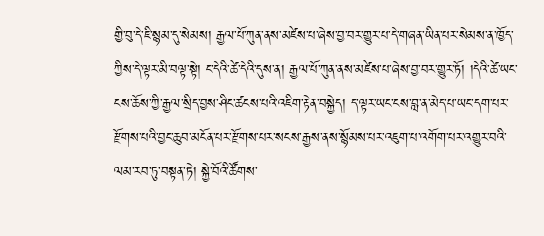གྱི་བུ་དེ་ཇི་སྙམ་དུ་སེམས། རྒྱལ་པོ་ཀུན་ནས་མཛེས་པ་ཞེས་བྱ་བར་གྱུར་པ་དེ་གཞན་ཡིན་པར་སེམས་ན་ཁྱོད་ཀྱིས་དེ་ལྟར་མི་བལྟ་སྟེ། ང་དེའི་ཚེ་དེའི་དུས་ན། རྒྱལ་པོ་ཀུན་ནས་མཛེས་པ་ཞེས་བྱ་བར་གྱུར་ཏོ། །དེའི་ཚེ་ཡང་ངས་ཆོས་ཀྱི་རྒྱལ་སྲིད་བྱས་ཤིང་ཚངས་པའི་འཇིག་རྟེན་བསྐྱེད། ད་ལྟར་ཡང་ངས་བླ་ན་མེད་པ་ཡང་དག་པར་རྫོགས་པའི་བྱང་ཆུབ་མངོན་པར་རྫོགས་པར་སངས་རྒྱས་ནས་སྙོམས་པར་འཇུག་པ་འགོག་པར་འགྱུར་བའི་ལམ་རབ་ཏུ་བསྟན་ཏེ། སྐྱེ་བོའི་ཚོགས་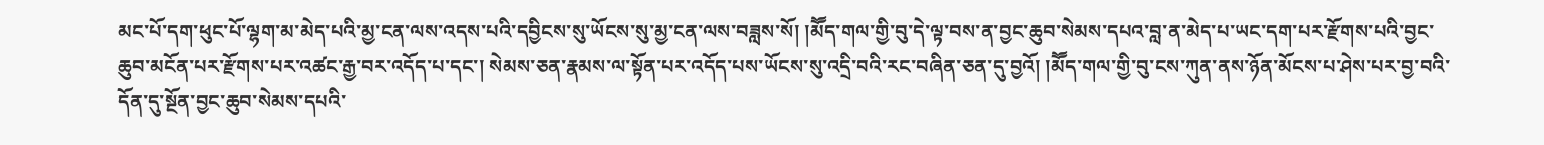མང་པོ་དག་ཕུང་པོ་ལྷག་མ་མེད་པའི་མྱ་ངན་ལས་འདས་པའི་དབྱིངས་སུ་ཡོངས་སུ་མྱ་ངན་ལས་བཟླས་སོ། །མཽད་གལ་གྱི་བུ་དེ་ལྟ་བས་ན་བྱང་ཆུབ་སེམས་དཔའ་བླ་ན་མེད་པ་ཡང་དག་པར་རྫོགས་པའི་བྱང་ཆུབ་མངོན་པར་རྫོགས་པར་འཚང་རྒྱ་བར་འདོད་པ་དང་། སེམས་ཅན་རྣམས་ལ་སྟོན་པར་འདོད་པས་ཡོངས་སུ་འདྲི་བའི་རང་བཞིན་ཅན་དུ་བྱའོ། །མཽད་གལ་གྱི་བུ་ངས་ཀུན་ནས་ཉོན་མོངས་པ་ཤེས་པར་བྱ་བའི་དོན་དུ་སྔོན་བྱང་ཆུབ་སེམས་དཔའི་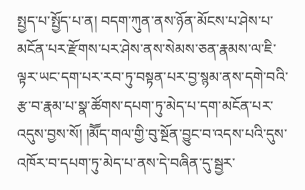སྤྱད་པ་སྤྱོད་པ་ན། བདག་ཀུན་ནས་ཉོན་མོངས་པ་ཤེས་པ་མངོན་པར་རྫོགས་པར་ཤེས་ནས་སེམས་ཅན་རྣམས་ལ་ཇི་ལྟར་ཡང་དག་པར་རབ་ཏུ་བསྟན་པར་བྱ་སྙམ་ནས་དགེ་བའི་རྩ་བ་རྣམ་པ་སྣ་ཚོགས་དཔག་ཏུ་མེད་པ་དག་མངོན་པར་འདུས་བྱས་སོ། །མཽད་གལ་གྱི་བུ་སྔོན་བྱུང་བ་འདས་པའི་དུས་འཁོར་བ་དཔག་ཏུ་མེད་པ་ནས་དེ་བཞིན་དུ་སྦྱར་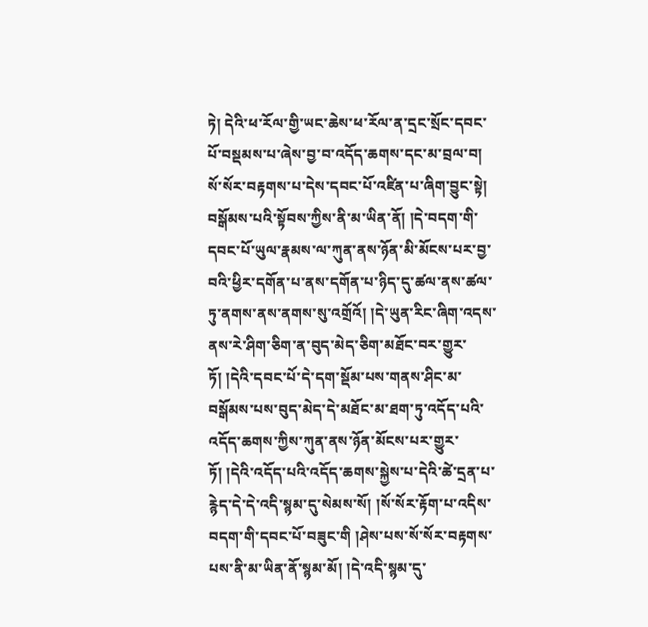ཏེ། དེའི་ཕ་རོལ་གྱི་ཡང་ཆེས་ཕ་རོལ་ན་དྲང་སྲོང་དབང་པོ་བསྡམས་པ་ཞེས་བྱ་བ་འདོད་ཆགས་དང་མ་བྲལ་བ། སོ་སོར་བརྟགས་པ་དེས་དབང་པོ་འཛིན་པ་ཞིག་བྱུང་སྟེ། བསྒོམས་པའི་སྟོབས་ཀྱིས་ནི་མ་ཡིན་ནོ། །དེ་བདག་གི་དབང་པོ་ཡུལ་རྣམས་ལ་ཀུན་ནས་ཉོན་མི་མོངས་པར་བྱ་བའི་ཕྱིར་དགོན་པ་ནས་དགོན་པ་ཉིད་དུ་ཚལ་ནས་ཚལ་ཏུ་ནགས་ནས་ནགས་སུ་འགྲོའོ། །དེ་ཡུན་རིང་ཞིག་འདས་ནས་རེ་ཤིག་ཅིག་ན་བུད་མེད་ཅིག་མཐོང་བར་གྱུར་ཏོ། །དེའི་དབང་པོ་དེ་དག་སྡོམ་པས་གནས་ཤིང་མ་བསྒོམས་པས་བུད་མེད་དེ་མཐོང་མ་ཐག་ཏུ་འདོད་པའི་འདོད་ཆགས་ཀྱིས་ཀུན་ནས་ཉོན་མོངས་པར་གྱུར་ཏོ། །དེའི་འདོད་པའི་འདོད་ཆགས་སྐྱེས་པ་དེའི་ཚེ་དྲན་པ་རྙེད་དེ་དེ་འདི་སྙམ་དུ་སེམས་སོ། །སོ་སོར་རྟོག་པ་འདིས་བདག་གི་དབང་པོ་བཟུང་གི །ཤེས་པས་སོ་སོར་བརྟགས་པས་ནི་མ་ཡིན་ནོ་སྙམ་མོ། །དེ་འདི་སྙམ་དུ་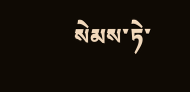སེམས་ཏེ་